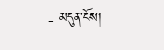- མདུན་ངོས།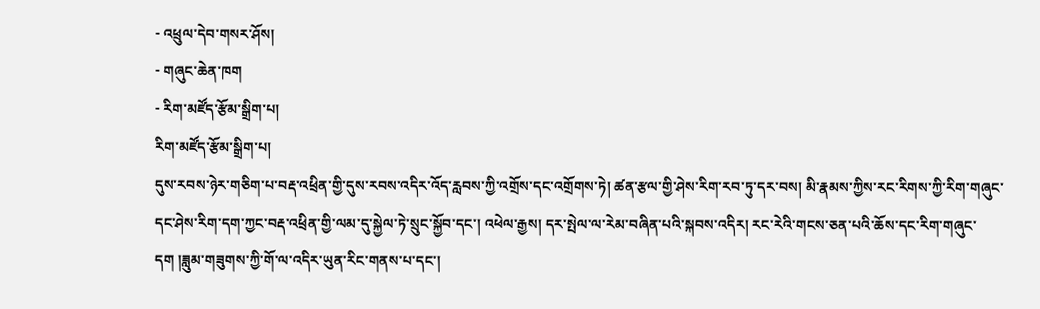- འཕྲུལ་དེབ་གསར་ཤོས།
- གཞུང་ཆེན་ཁག
- རིག་མཛོད་རྩོམ་སྒྲིག་པ།
རིག་མཛོད་རྩོམ་སྒྲིག་པ།
དུས་རབས་ཉེར་གཅིག་པ་བརྡ་འཕྲིན་གྱི་དུས་རབས་འདིར་འོད་རླབས་ཀྱི་འགྲོས་དང་འགྲོགས་ཏེ། ཚན་རྩལ་གྱི་ཤེས་རིག་རབ་ཏུ་དར་བས། མི་རྣམས་ཀྱིས་རང་རིགས་ཀྱི་རིག་གཞུང་དང་ཤེས་རིག་དག་ཀྱང་བརྡ་འཕྲིན་གྱི་ལམ་དུ་སྐྱེལ་ཏེ་སྲུང་སྐྱོབ་དང་། འཕེལ་རྒྱས། དར་སྤེལ་ལ་རེམ་བཞིན་པའི་སྐབས་འདིར། རང་རེའི་གངས་ཅན་པའི་ཆོས་དང་རིག་གཞུང་དག །ཟླུམ་གཟུགས་ཀྱི་གོ་ལ་འདིར་ཡུན་རིང་གནས་པ་དང་།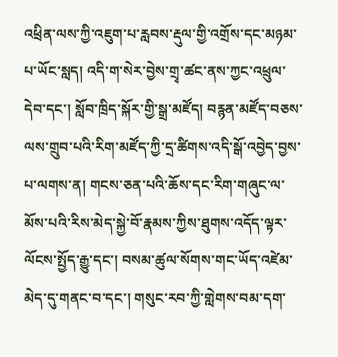འཕྲིན་ལས་ཀྱི་འཇུག་པ་རླབས་རྡུལ་གྱི་འགྲོས་དང་མཉམ་པ་ཡོང་སླད། འདི་ག་སེར་བྱེས་གྲྭ་ཚང་ནས་ཀྱང་འཕྲུལ་དེབ་དང་། སློབ་ཁྲིད་སྐོར་གྱི་སྒྲ་མཛོད། བརྙན་མཛོད་བཅས་ལས་གྲུབ་པའི་རིག་མཛོད་ཀྱི་དྲ་ཚིགས་འདི་སྒོ་འབྱེད་བྱས་པ་ལགས་ན། གངས་ཅན་པའི་ཆོས་དང་རིག་གཞུང་ལ་མོས་པའི་རིས་མེད་སྐྱེ་བོ་རྣམས་ཀྱིས་ཐུགས་འདོད་ལྟར་ལོངས་སྤྱོད་རྒྱུ་དང་། བསམ་ཚུལ་སོགས་གང་ཡོད་འཛེམ་མེད་དུ་གནང་བ་དང་། གསུང་རབ་ཀྱི་གླེགས་བམ་དག་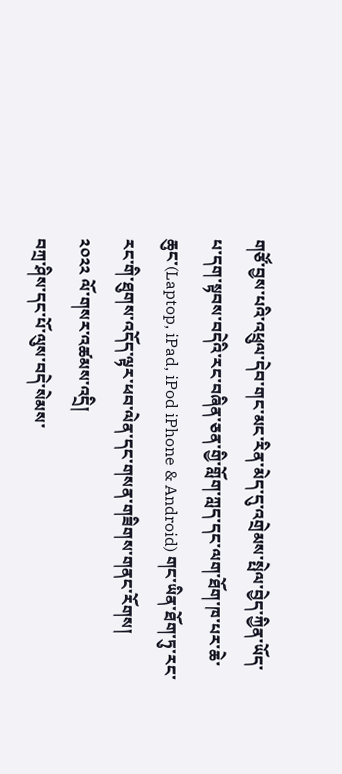གཙོ་བྱས་པའི་འཕྲུལ་དེབ་གང་མང་རིན་མེད་དུ་འགྲེམས་སྤེལ་བྱེད་ཀྱིན་ཡོད་པ་དག་སྟབས་བདེའི་རང་བཞིན་ཅན་གྱི་གློག་ཀླད་དང་ལག་ཐོག་ཁ་པར་ཆེ་ཆུང་(Laptop, iPad, iPod iPhone & Android) གང་ཡིན་ཐོག་ཏུ་རང་རང་གི་ཐུགས་འདོད་ལྟར་ཕབ་ལེན་དང་གསན་གཟིགས་གནང་རོགས།
༢༠༢༢ ལོ་གསར་འཚམས་འདྲི།
བཀྲ་ཤིས་དང་པོ་ལུས་བདེ་སེམས་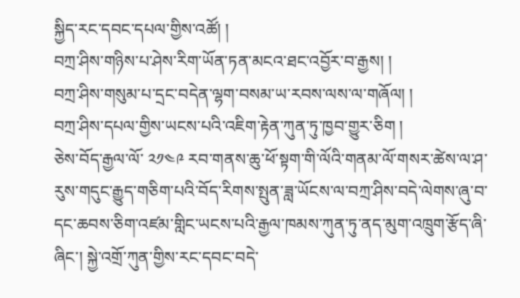སྐྱིད་རང་དབང་དཔལ་གྱིས་འཚོ། །
བཀྲ་ཤིས་གཉིས་པ་ཤེས་རིག་ཡོན་ཏན་མངའ་ཐང་འབྱོར་བ་རྒྱས། །
བཀྲ་ཤིས་གསུམ་པ་དྲང་བདེན་ལྷག་བསམ་ཡ་རབས་ལས་ལ་གཞོལ། །
བཀྲ་ཤིས་དཔལ་གྱིས་ཡངས་པའི་འཇིག་རྟེན་ཀུན་ཏུ་ཁྱབ་གྱུར་ཅིག །
ཅེས་བོད་རྒྱལ་ལོ་ ༢༡༤༩ རབ་གནས་ཆུ་ཕོ་སྟག་གི་ལོའི་གནམ་ལོ་གསར་ཚེས་ལ་ཤ་རུས་གདུང་རྒྱུད་གཅིག་པའི་བོད་རིགས་སྤུན་ཟླ་ཡོངས་ལ་བཀྲ་ཤིས་བདེ་ལེགས་ཞུ་བ་དང་ཆབས་ཅིག་འཛམ་གླིང་ཡངས་པའི་རྒྱལ་ཁམས་ཀུན་ཏུ་ནད་མུག་འཁྲུག་རྩོད་ཞི་ཞིང་། སྐྱེ་འགྲོ་ཀུན་གྱིས་རང་དབང་བདེ་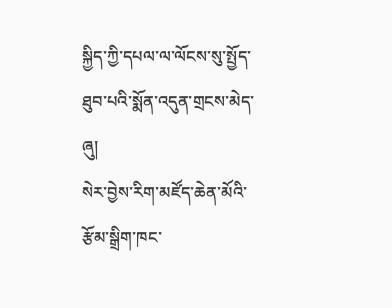སྐྱིད་ཀྱི་དཔལ་ལ་ལོངས་སུ་སྤྱོད་ཐུབ་པའི་སྨོན་འདུན་གྲངས་མེད་ཞུ།
སེར་བྱེས་རིག་མཛོད་ཆེན་མོའི་རྩོམ་སྒྲིག་ཁང་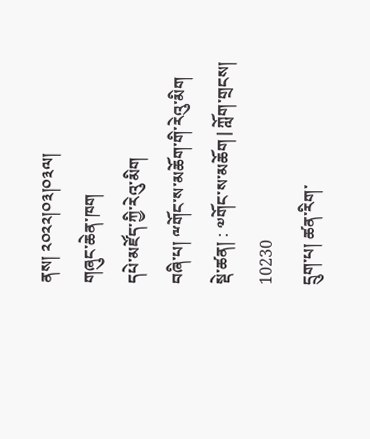ནས། ༢༠༢༢།༠༣།༠༣ལ།
གཞུང་ཆེན་ཁག
དཔེ་མཛོད་ཀྱི་རེའུ་མིག
བཞི་པ། ྋགོང་ས་མཆོག་གི་རེའུ་མིག
སྡེ་ཚན། : ༧གོང་ས་མཆོག | ཀློག་གྲངས། 10230
དྲུག་པ། ཚན་རིག་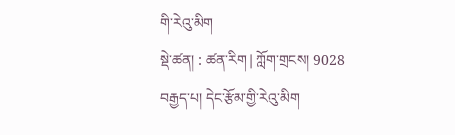གི་རེའུ་མིག
སྡེ་ཚན། : ཚན་རིག | ཀློག་གྲངས། 9028
བརྒྱད་པ། དེང་རྩོམ་གྱི་རེའུ་མིག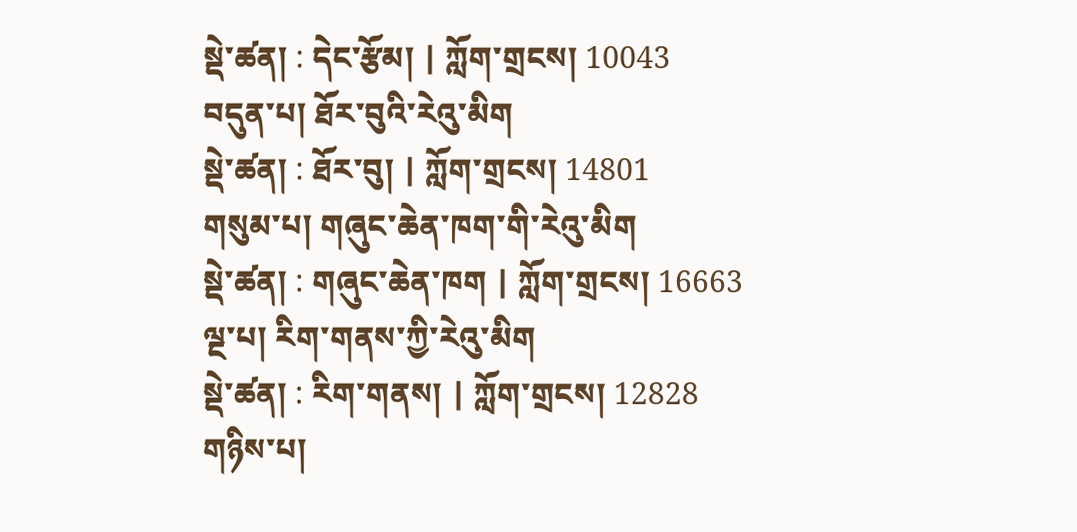སྡེ་ཚན། : དེང་རྩོམ། | ཀློག་གྲངས། 10043
བདུན་པ། ཐོར་བུའི་རེའུ་མིག
སྡེ་ཚན། : ཐོར་བུ། | ཀློག་གྲངས། 14801
གསུམ་པ། གཞུང་ཆེན་ཁག་གི་རེའུ་མིག
སྡེ་ཚན། : གཞུང་ཆེན་ཁག | ཀློག་གྲངས། 16663
ལྔ་པ། རིག་གནས་ཀྱི་རེའུ་མིག
སྡེ་ཚན། : རིག་གནས། | ཀློག་གྲངས། 12828
གཉིས་པ།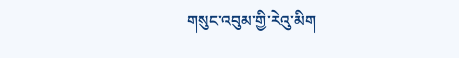གསུང་འབུམ་གྱི་རེའུ་མིག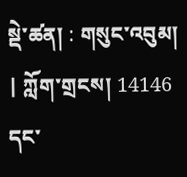སྡེ་ཚན། : གསུང་འབུམ། | ཀློག་གྲངས། 14146
དང་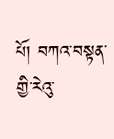པོ། བཀའ་བསྟན་གྱི་རེའུ་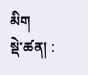མིག
སྡེ་ཚན། :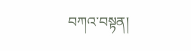བཀའ་བསྟན།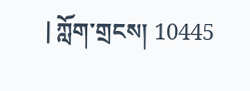| ཀློག་གྲངས། 10445